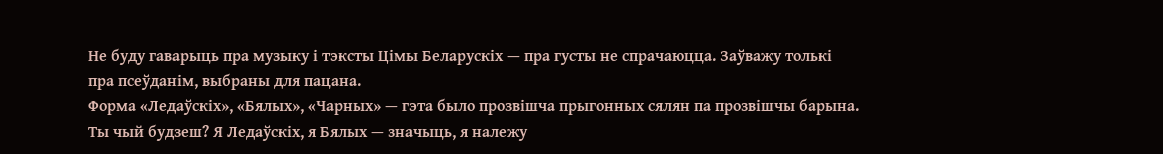Не буду гаварыць пра музыку і тэксты Цімы Беларускіх — пра густы не спрачаюцца. Заўважу толькі пра псеўданім, выбраны для пацана.
Форма «Ледаўскіх», «Бялых», «Чарных» — гэта было прозвішча прыгонных сялян па прозвішчы барына. Ты чый будзеш? Я Ледаўскіх, я Бялых — значыць, я належу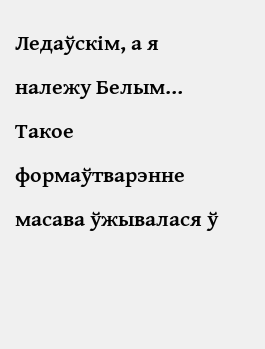Ледаўскім, а я належу Белым… Такое формаўтварэнне масава ўжывалася ў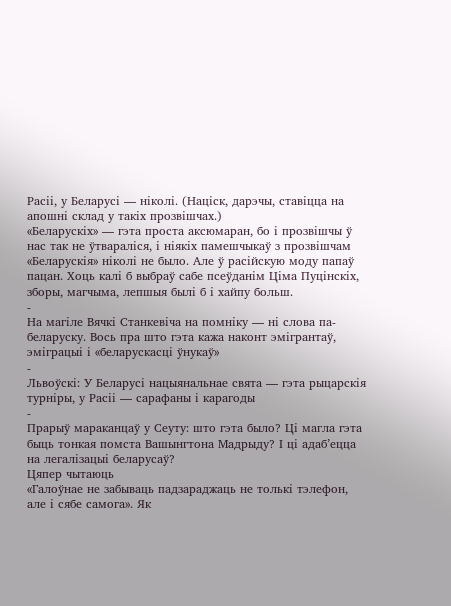Расіі, у Беларусі — ніколі. (Націск, дарэчы, ставіцца на апошні склад у такіх прозвішчах.)
«Беларускіх» — гэта проста аксюмаран, бо і прозвішчы ў нас так не ўтвараліся, і ніякіх памешчыкаў з прозвішчам «Беларускія» ніколі не было. Але ў расійскую моду папаў пацан. Хоць калі б выбраў сабе псеўданім Ціма Пуцінскіх, зборы, магчыма, лепшыя былі б і хайпу больш.
-
На магіле Вячкі Станкевіча на помніку — ні слова па-беларуску. Вось пра што гэта кажа наконт эмігрантаў, эміграцыі і «беларускасці ўнукаў»
-
Львоўскі: У Беларусі нацыянальнае свята — гэта рыцарскія турніры, у Расіі — сарафаны і карагоды
-
Прарыў мараканцаў у Сеуту: што гэта было? Ці магла гэта быць тонкая помста Вашынгтона Мадрыду? І ці адаб’ецца на легалізацыі беларусаў?
Цяпер чытаюць
«Галоўнае не забываць падзараджаць не толькі тэлефон, але і сябе самога». Як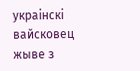украінскі вайсковец жыве з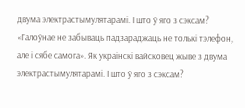двума электрастымулятарамі. І што ў яго з сэксам?
«Галоўнае не забываць падзараджаць не толькі тэлефон, але і сябе самога». Як украінскі вайсковец жыве з двума электрастымулятарамі. І што ў яго з сэксам?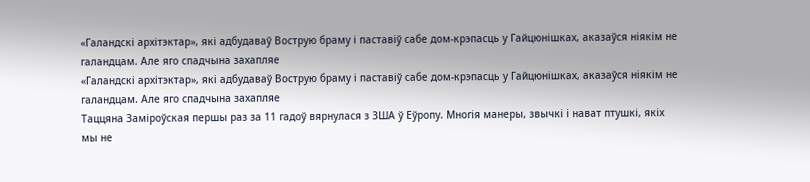«Галандскі архітэктар», які адбудаваў Вострую браму і паставіў сабе дом-крэпасць у Гайцюнішках, аказаўся ніякім не галандцам. Але яго спадчына захапляе
«Галандскі архітэктар», які адбудаваў Вострую браму і паставіў сабе дом-крэпасць у Гайцюнішках, аказаўся ніякім не галандцам. Але яго спадчына захапляе
Таццяна Заміроўская першы раз за 11 гадоў вярнулася з ЗША ў Еўропу. Многія манеры, звычкі і нават птушкі, якіх мы не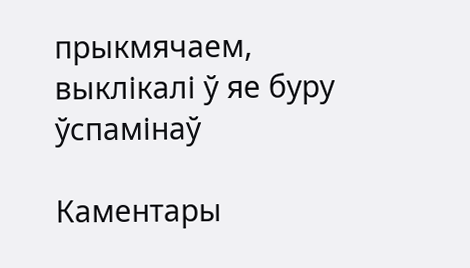прыкмячаем, выклікалі ў яе буру ўспамінаў

Каментары